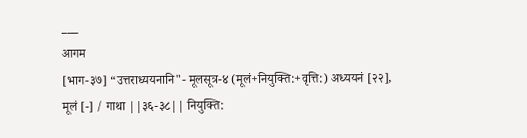___
आगम
[भाग-३७] “उत्तराध्ययनानि"- मूलसूत्र-४ (मूलं+नियुक्ति:+वृत्ति:) अध्ययनं [२२], मूलं [-] / गाथा ||३६-३८|| नियुक्ति: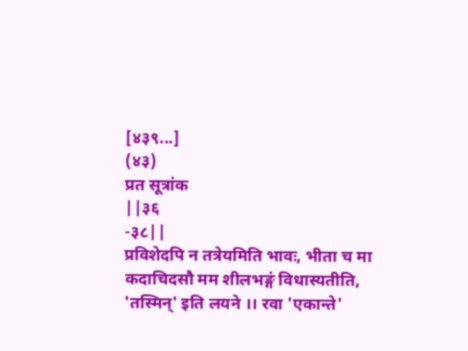[४३९...]
(४३)
प्रत सूत्रांक
||३६
-३८||
प्रविशेदपि न तत्रेयमिति भावः, भीता च मा कदाचिदसौ मम शीलभङ्गं विधास्यतीति, 'तस्मिन्' इति लयने ।। रवा 'एकान्ते'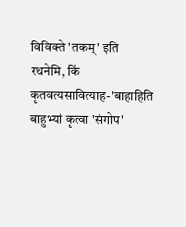विविक्ते 'तकम्' इति रथनेमि, किं कृतवत्यसावित्याह-'बाहाहिति बाहुभ्यां कृत्वा 'संगोप'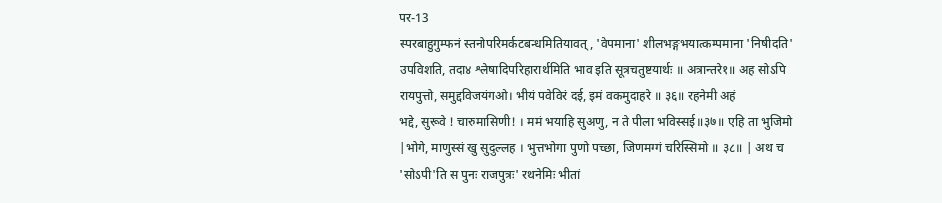पर-13
स्परबाहुगुम्फनं स्तनोपरिमर्कटबन्धमितियावत्, 'वेपमाना' शीलभङ्गभयात्कम्पमाना 'निषीदति' उपविशति, तदा४ श्लेषादिपरिहारार्थमिति भाव इति सूत्रचतुष्टयार्थः ॥ अत्रान्तरे१॥ अह सोऽपि रायपुत्तो, समुद्दविजयंगओ। भीयं पवेविरं दई, इमं वकमुदाहरे ॥ ३६॥ रहनेमी अहं
भद्दे, सुरूवे ! चारुमासिणी! । ममं भयाहि सुअणु, न ते पीला भविस्सई॥३७॥ एहि ता भुजिमो |भोगे, माणुस्सं खु सुदुल्लह । भुत्तभोगा पुणो पच्छा, जिणमग्गं चरिस्सिमो ॥ ३८॥ | अथ च 'सोऽपी'ति स पुनः राजपुत्रः' रथनेमिः भीतां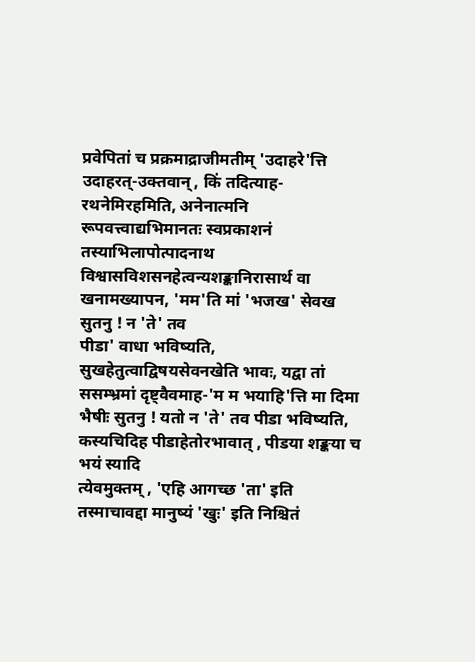प्रवेपितां च प्रक्रमाद्राजीमतीम् 'उदाहरे'त्ति उदाहरत्-उक्तवान्, किं तदित्याह-रथनेमिरहमिति, अनेनात्मनि रूपवत्त्वाद्यभिमानतः स्वप्रकाशनं तस्याभिलापोत्पादनाथ विश्वासविशसनहेत्वन्यशङ्कानिरासार्थ वा खनामख्यापन, 'मम'ति मां 'भजख' सेवख सुतनु ! न 'ते' तव
पीडा' वाधा भविष्यति, सुखहेतुत्वाद्विषयसेवनखेति भावः, यद्वा तां ससम्भ्रमां दृष्ट्वैवमाह-'म म भयाहि'त्ति मा दिमा भैषीः सुतनु ! यतो न 'ते' तव पीडा भविष्यति, कस्यचिदिह पीडाहेतोरभावात् , पीडया शङ्कया च भयं स्यादि
त्येवमुक्तम् , 'एहि आगच्छ 'ता' इति तस्माचावद्दा मानुष्यं 'खुः' इति निश्चितं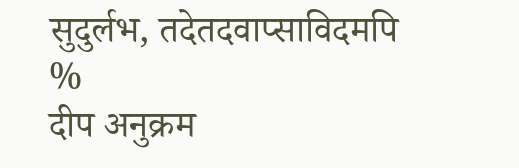सुदुर्लभ, तदेतदवाप्साविदमपि
%
दीप अनुक्रम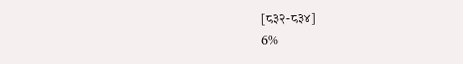[८३२-८३४]
6%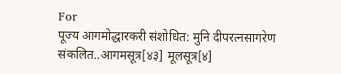For
पूज्य आगमोद्धारकरी संशोधित: मुनि दीपरत्नसागरेण संकलित..आगमसूत्र[४३] मूलसूत्र[४]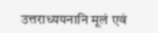उत्तराध्ययनानि मूलं एवं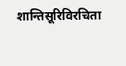शान्तिसूरिविरचिता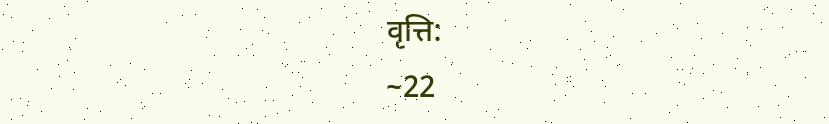वृत्ति:
~22